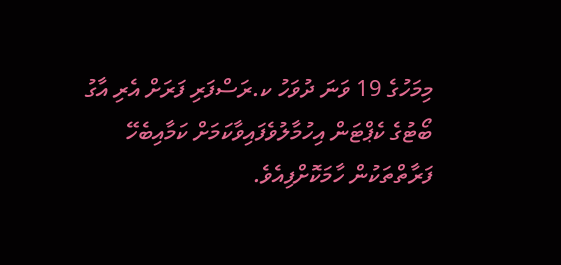މިމަހުގެ 19 ވަނަ ދުވަހު ކ.ރަސްފަރި ފަރަށް އެރި އާގު ބޯޓުގެ ކެޕްޓަން އިހުމާލުވެފައިވާކަމަށް ކަމާއިބެހޭ ފަރާތްތަކުން ހާމަކޮށްފިއެވެ.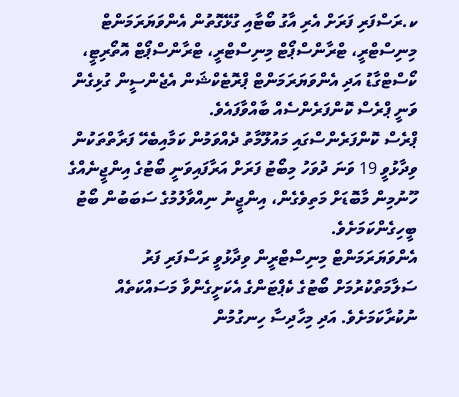ކ.ރަސްފަރި ފަރަށް އެރި އާގު ބޯޓާއި ގުޅޭގޮތުން އެންވަޔަރަމަންޓް މިނިސްޓްރީ، ޓްރާންސްޕޯޓް މިނިސްޓްރީ، ޓްރާންސްޕޯޓް އޮތޯރިޓީ، ކޯސްޓްގާޑު އަދި އެންވަޔަރަމަންޓް ޕްރޮޓެކްޝަން އެޖެންސީން ގުޅިގެން ވަނީ ޕްރެސް ކޮންފަރެންސެއް ބާއްވާފައެވެ.
ޕްރެސް ކޮންފަރެންސްގައި މައުލޫމާތު ދެއްވަމުން ކަމާއިބެހޭ ފަރާތްތަކުން ވިދާޅުވީ 19 ވަނަ ދުވަހު މިބޯޓު ފަރަށް އަރާފައިވަނީ ބޯޓުގެ އިންޖީނެއްގެ ހޫނުމިން މާބޮޑަށް މަތިވެގެން، އިންޖީނު ނިއްވާލުމުގެ ސަބަބުން ބޯޓު ބީހިގެންކަމަށެވެ.
އެންވަޔަރަމަންޓް މިނިސްޓްރީން ވިދާޅުވީ ރަސްފަރި ފަރު ސަލާމަތްކުރުމަށް ބޯޓުގެ ކެޕްޓަންގެ އެކަށީގެންވާ މަސައްކަތެއް ނުކުރާކަމަށެވެ. އަދި މިހާދިސާ ހިނގުމުން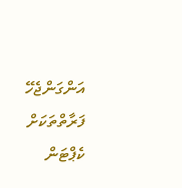އަންގަންޖެހޭ ފަރާތްތަކަށް ކެޕްޓަން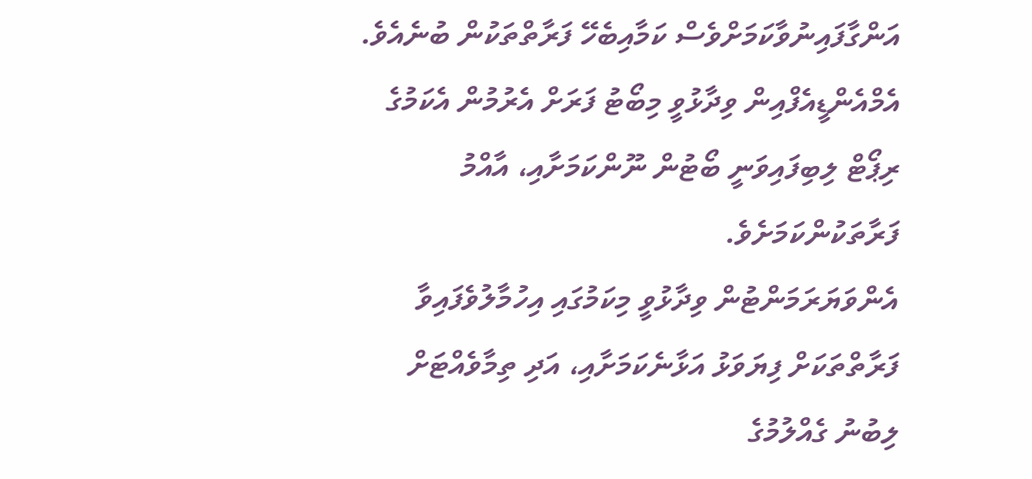އަންގާފައިނުވާކަމަށްވެސް ކަމާއިބެހޭ ފަރާތްތަކުން ބުނެއެވެ.
އެމްއެންޑީއެފްއިން ވިދާޅުވީ މިބޯޓު ފަރަށް އެރުމުން އެކަމުގެ ރިޕޯޓް ލިބިފައިވަނީ ބޯޓުން ނޫންކަމަށާއި، އާއްމު ފަރާތަކުންކަމަށެވެ.
އެންވަޔަރަމަންޓުން ވިދާޅުވީ މިކަމުގައި އިހުމާލުވެފައިވާ ފަރާތްތަކަށް ފިޔަވަޅު އަޅާނެކަމަށާއި، އަދި ތިމާވެއްޓަށް ލިބުނު ގެއްލުމުގެ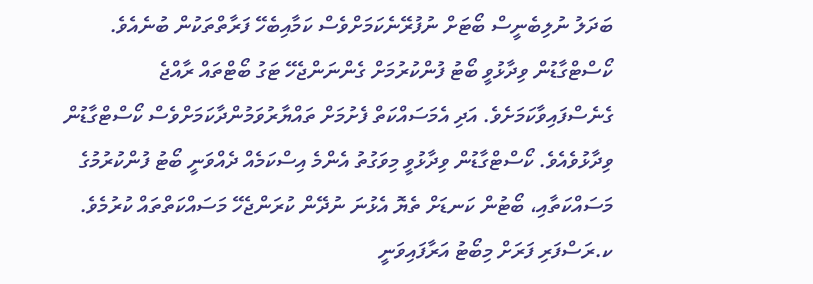ބަދަލު ނުލިބެނީސް ބޯޓަށް ނުފުރޭނެކަމަށްވެސް ކަމާއިބެހޭ ފަރާތްތަކުން ބުނެއެވެ.
ކޯސްޓްގާޑުން ވިދާޅުވީ ބޯޓު ފުންކުރުމަށް ގެންނަންޖެހޭ ޓަގު ބޯޓްތައް ރާއްޖެ ގެނެސްފައިވާކަމަށެވެ. އަދި އެމަސައްކަތް ފެށުމަށް ތައްޔާރުވަމުންދާކަމަށްވެސް ކޯސްޓްގާޑުން ވިދާޅުވެއެވެ. ކޯސްޓްގާޑުން ވިދާޅުވީ މިވަގުތު އެންމެ އިސްކަމެއް ދެއްވަނީ ބޯޓު ފުންކުރުމުގެ މަސައްކަތާއި، ބޯޓުން ކަނޑަށް ތެޔޮ އެޅުނަ ނުދޭން ކުރަންޖެހޭ މަސައްކަތްތައް ކުރުމެވެ.
ކ.ރަސްފަރި ފަރަށް މިބޯޓު އަރާފައިވަނީ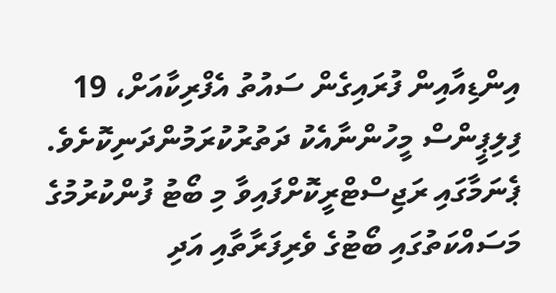އިންޑިއާއިން ފުރައިގެން ސައުތު އެފްރިކާއަށް، 19 ފިލިޕީންސް މީހުންނާއެކު ދަތުރުކުރަމުންދަނިކޮށެވެ.
ޕެނަމާގައި ރަޖިސްޓްރީކޮށްފައިވާ މި ބޯޓު ފުންކުރުމުގެ މަސައްކަތުގައި ބޯޓުގެ ވެރިފަރާތާއި އަދި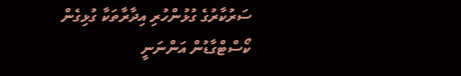ސަރުކާރުގެ ގުޅުންހުރި އިދާރާތަކާ ގުޅިގެން ކޯސްޓްގާޑުން އަންނަނީ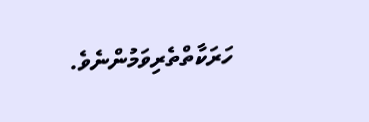ހަރަކާތްތެރިވަމުންނެވެ.